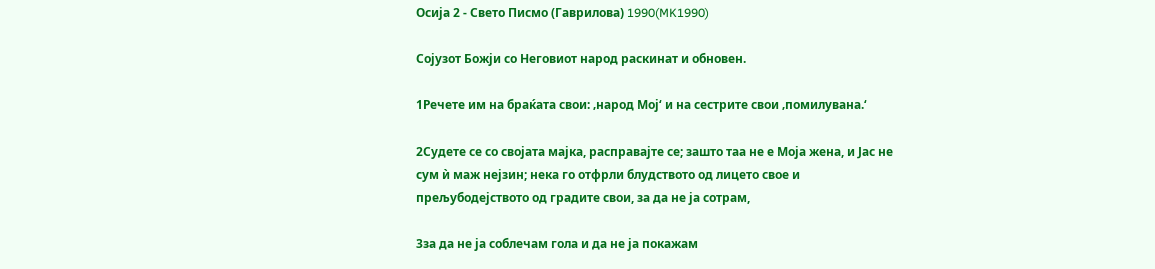Осија 2 - Свето Писмо (Гаврилова) 1990(MK1990)

Сојузот Божји со Неговиот народ раскинат и обновен.

1Речете им на браќата свои: ‚народ Мој‘ и на сестрите свои ‚помилувана.‘

2Судете се со својата мајка, расправајте се; зашто таа не е Моја жена, и Јас не сум ѝ маж нејзин; нека го отфрли блудството од лицето свое и прељубодејството од градите свои, за да не ја сотрам,

3за да не ја соблечам гола и да не ја покажам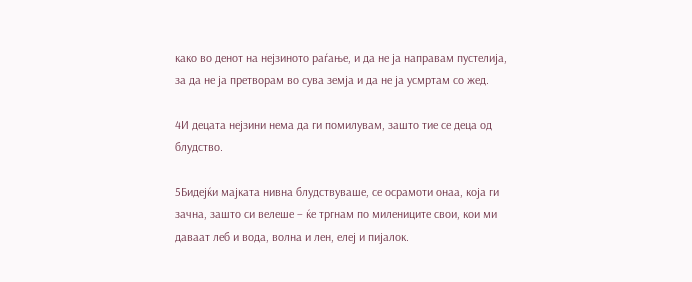како во денот на нејзиното раѓање, и да не ја направам пустелија, за да не ја претворам во сува земја и да не ја усмртам со жед.

4И децата нејзини нема да ги помилувам, зашто тие се деца од блудство.

5Бидејќи мајката нивна блудствуваше, се осрамоти онаа, која ги зачна, зашто си велеше – ќе тргнам по милениците свои, кои ми даваат леб и вода, волна и лен, елеј и пијалок.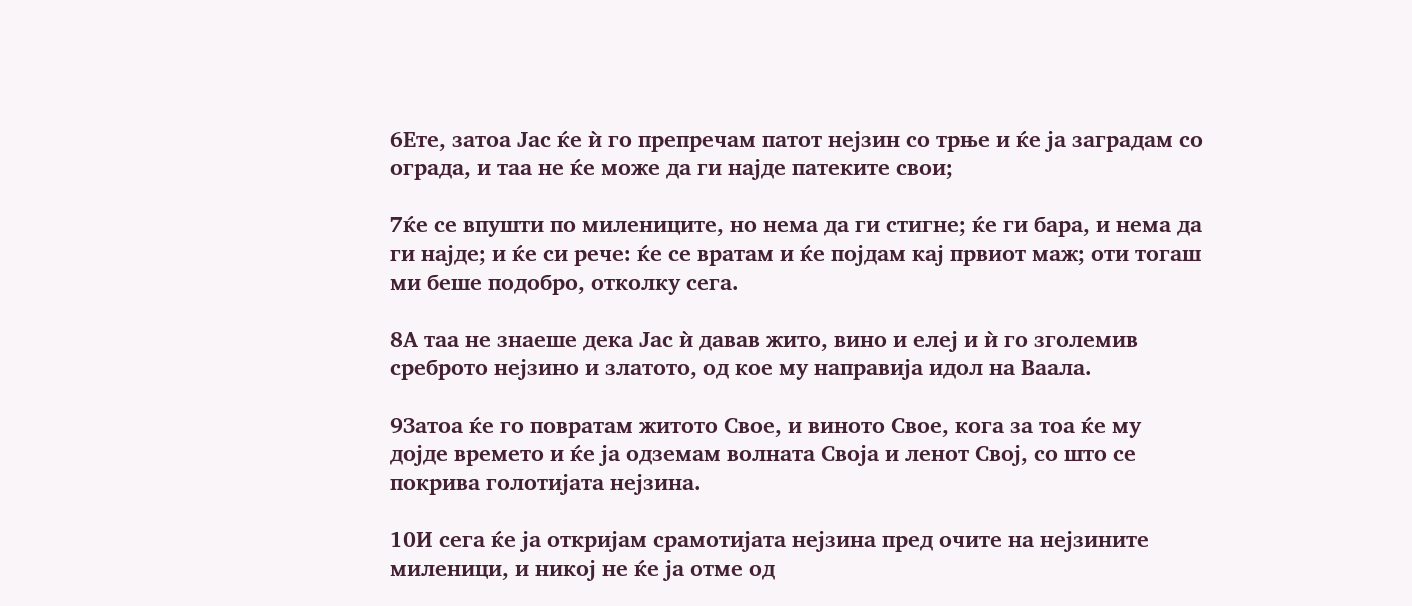6Ете, затоа Јас ќе ѝ го препречам патот нејзин со трње и ќе ја заградам со ограда, и таа не ќе може да ги најде патеките свои;

7ќе се впушти по милениците, но нема да ги стигне; ќе ги бара, и нема да ги најде; и ќе си рече: ќе се вратам и ќе појдам кај првиот маж; оти тогаш ми беше подобро, отколку сега.

8А таа не знаеше дека Јас ѝ давав жито, вино и елеј и ѝ го зголемив среброто нејзино и златото, од кое му направија идол на Ваала.

9Затоа ќе го повратам житото Свое, и виното Свое, кога за тоа ќе му дојде времето и ќе ја одземам волната Своја и ленот Свој, со што се покрива голотијата нејзина.

10И сега ќе ја откријам срамотијата нејзина пред очите на нејзините миленици, и никој не ќе ја отме од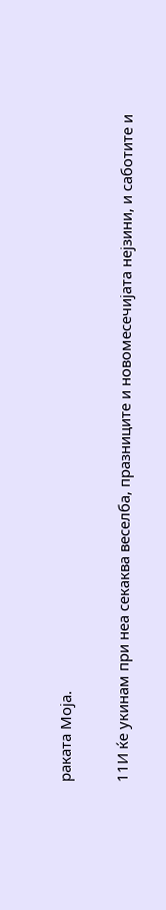раката Моја.

11И ќе укинам при неа секаква веселба, празниците и новомесечијата нејзини, и саботите и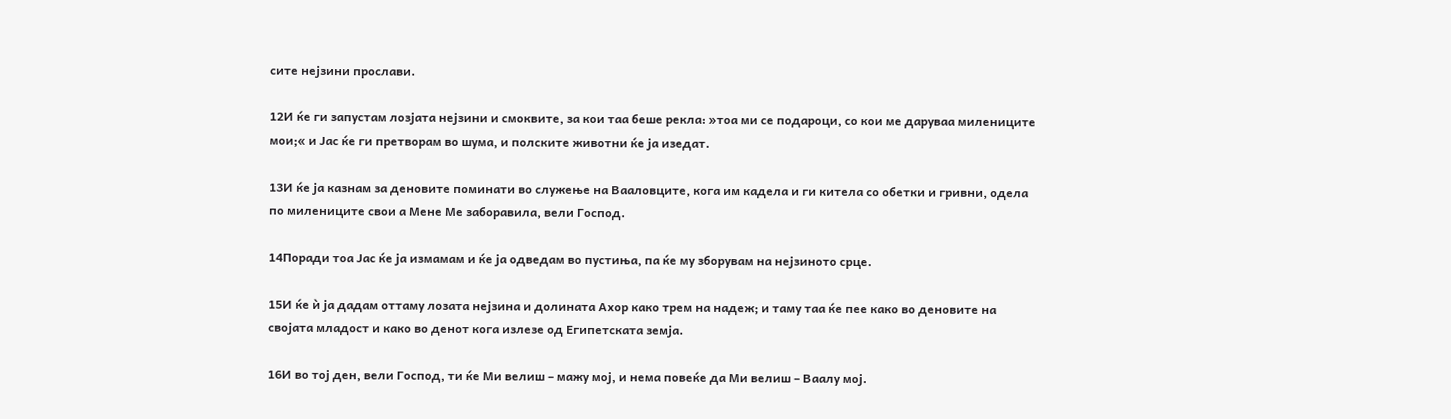сите нејзини прослави.

12И ќе ги запустам лозјата нејзини и смоквите, за кои таа беше рекла: »тоа ми се подароци, со кои ме даруваа милениците мои;« и Јас ќе ги претворам во шума, и полските животни ќе ја изедат.

13И ќе ја казнам за деновите поминати во служење на Вааловците, кога им кадела и ги китела со обетки и гривни, одела по милениците свои а Мене Ме заборавила, вели Господ.

14Поради тоа Јас ќе ја измамам и ќе ја одведам во пустиња, па ќе му зборувам на нејзиното срце.

15И ќе ѝ ја дадам оттаму лозата нејзина и долината Ахор како трем на надеж; и таму таа ќе пее како во деновите на својата младост и како во денот кога излезе од Египетската земја.

16И во тој ден, вели Господ, ти ќе Ми велиш – мажу мој, и нема повеќе да Ми велиш – Ваалу мој.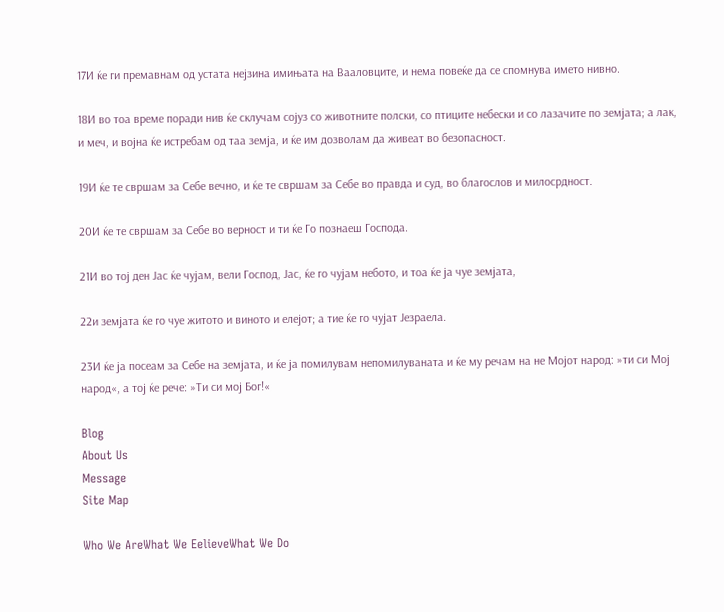17И ќе ги премавнам од устата нејзина имињата на Вааловците, и нема повеќе да се спомнува името нивно.

18И во тоа време поради нив ќе склучам сојуз со животните полски, со птиците небески и со лазачите по земјата; а лак, и меч, и војна ќе истребам од таа земја, и ќе им дозволам да живеат во безопасност.

19И ќе те свршам за Себе вечно, и ќе те свршам за Себе во правда и суд, во благослов и милосрдност.

20И ќе те свршам за Себе во верност и ти ќе Го познаеш Господа.

21И во тој ден Јас ќе чујам, вели Господ, Јас, ќе го чујам небото, и тоа ќе ја чуе земјата,

22и земјата ќе го чуе житото и виното и елејот; а тие ќе го чујат Језраела.

23И ќе ја посеам за Себе на земјата, и ќе ја помилувам непомилуваната и ќе му речам на не Мојот народ: »ти си Мој народ«, а тој ќе рече: »Ти си мој Бог!«

Blog
About Us
Message
Site Map

Who We AreWhat We EelieveWhat We Do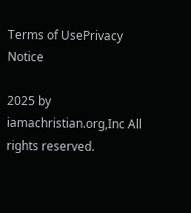Terms of UsePrivacy Notice

2025 by iamachristian.org,Inc All rights reserved.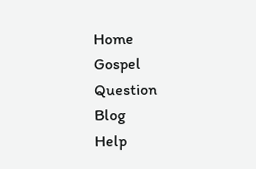Home
Gospel
Question
Blog
Help